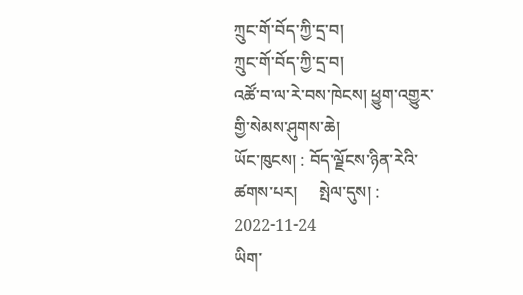ཀྲུང་གོ་བོད་ཀྱི་དྲ་བ།
ཀྲུང་གོ་བོད་ཀྱི་དྲ་བ།
འཚོ་བ་ལ་རེ་བས་ཁེངས། ཕྱུག་འགྱུར་གྱི་སེམས་ཤུགས་ཆེ།
ཡོང་ཁུངས། : བོད་ལྗོངས་ཉིན་རེའི་ཚགས་པར།     སྤེལ་དུས། : 2022-11-24
ཡིག་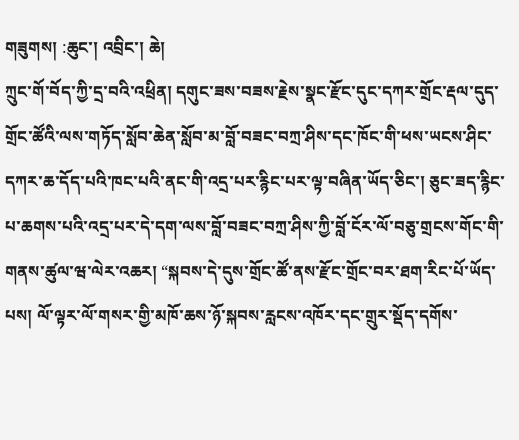གཟུགས། :ཆུང་། འབྲིང་། ཆེ།
ཀྲུང་གོ་བོད་ཀྱི་དྲ་བའི་འཕྲིན། དགུང་ཟས་བཟས་རྗེས་སྣང་རྫོང་དུང་དཀར་གྲོང་རྡལ་དུད་གྲོང་ཚོའི་ལས་གཏོད་སློབ་ཆེན་སློབ་མ་བློ་བཟང་བཀྲ་ཤིས་དང་ཁོང་གི་ཕས་ཡངས་ཤིང་དཀར་ཆ་དོད་པའི་ཁང་པའི་ནང་གི་འདྲ་པར་རྙིང་པར་ལྟ་བཞིན་ཡོད་ཅིང་། ཅུང་ཟད་རྙིང་པ་ཆགས་པའི་འདྲ་པར་དེ་དག་ལས་བློ་བཟང་བཀྲ་ཤིས་ཀྱི་བློ་ངོར་ལོ་བཅུ་གྲངས་གོང་གི་གནས་ཚུལ་ཝ་ལེར་འཆར། “སྐབས་དེ་དུས་གྲོང་ཚོ་ནས་རྫོང་གྲོང་བར་ཐག་རིང་པོ་ཡོད་པས། ལོ་ལྟར་ལོ་གསར་གྱི་མཁོ་ཆས་ཉོ་སྐབས་རླངས་འཁོར་དང་གྲུར་སྡོད་དགོས་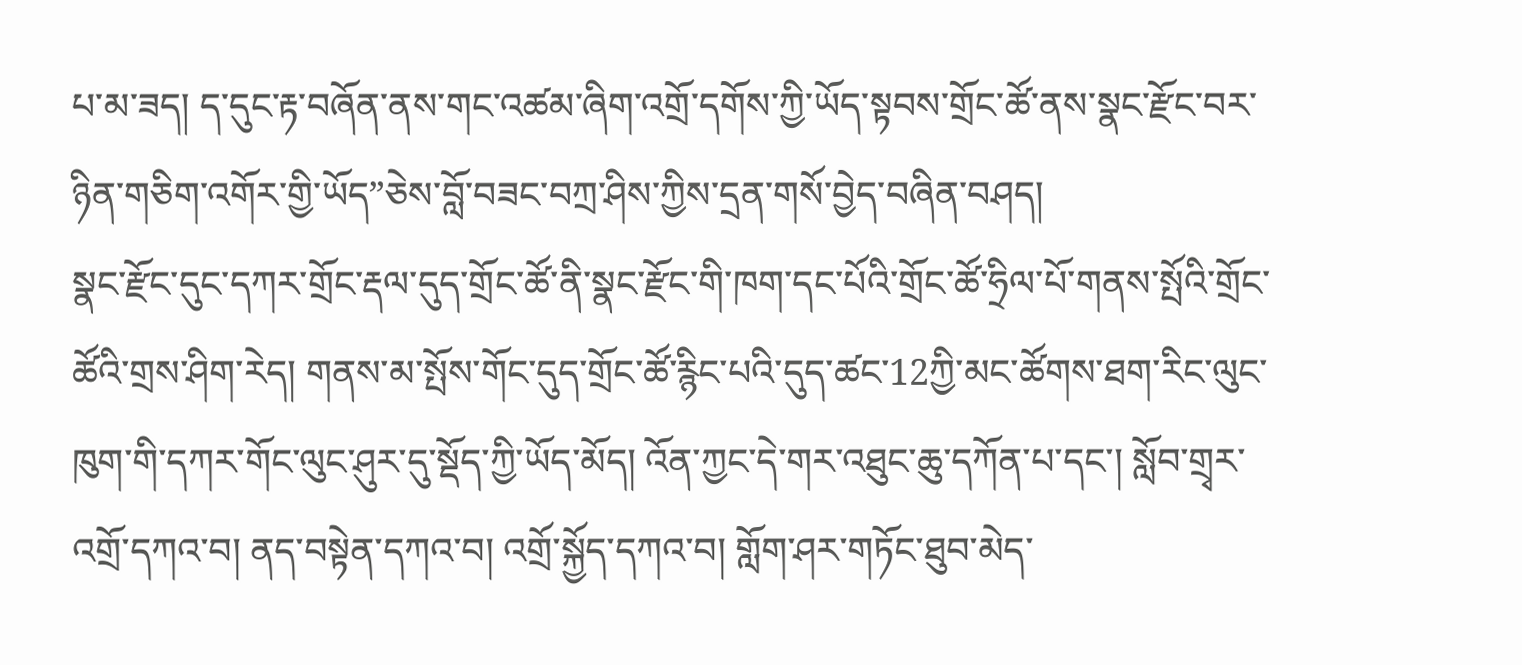པ་མ་ཟད། ད་དུང་རྟ་བཞོན་ནས་གང་འཚམ་ཞིག་འགྲོ་དགོས་ཀྱི་ཡོད་སྟབས་གྲོང་ཚོ་ནས་སྣང་རྫོང་བར་ཉིན་གཅིག་འགོར་གྱི་ཡོད”ཅེས་བློ་བཟང་བཀྲ་ཤིས་ཀྱིས་དྲན་གསོ་བྱེད་བཞིན་བཤད།
སྣང་རྫོང་དུང་དཀར་གྲོང་རྡལ་དུད་གྲོང་ཚོ་ནི་སྣང་རྫོང་གི་ཁག་དང་པོའི་གྲོང་ཚོ་ཧྲིལ་པོ་གནས་སྤོའི་གྲོང་ཚོའི་གྲས་ཤིག་རེད། གནས་མ་སྤོས་གོང་དུད་གྲོང་ཚོ་རྙིང་པའི་དུད་ཚང་12ཀྱི་མང་ཚོགས་ཐག་རིང་ལུང་ཁུག་གི་དཀར་གོང་ལུང་ཤུར་དུ་སྡོད་ཀྱི་ཡོད་མོད། འོན་ཀྱང་དེ་གར་འཐུང་ཆུ་དཀོན་པ་དང་། སློབ་གྲྭར་འགྲོ་དཀའ་བ། ནད་བསྟེན་དཀའ་བ། འགྲོ་སྐྱོད་དཀའ་བ། གློག་ཤར་གཏོང་ཐུབ་མེད་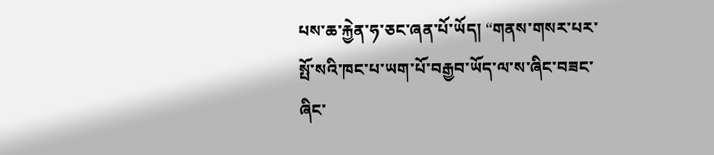པས་ཆ་རྐྱེན་ཧ་ཅང་ཞན་པོ་ཡོད། “གནས་གསར་པར་སྤོ་སའི་ཁང་པ་ཡག་པོ་བརྒྱབ་ཡོད་ལ་ས་ཞིང་བཟང་ཞིང་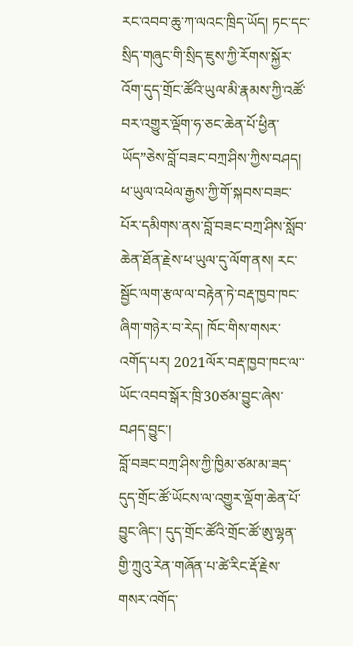རང་འབབ་ཆུ་ཀ་ལའང་ཁྲིད་ཡོད། ཏང་དང་སྲིད་གཞུང་གི་སྲིད་ཇུས་ཀྱི་རོགས་སྐྱོར་འོག་དུད་གྲོང་ཚོའི་ཡུལ་མི་རྣམས་ཀྱི་འཚོ་བར་འགྱུར་ལྡོག་ཧ་ཅང་ཆེན་པོ་ཕྱིན་ཡོད”ཅེས་བློ་བཟང་བཀྲ་ཤིས་ཀྱིས་བཤད།
ཕ་ཡུལ་འཕེལ་རྒྱས་ཀྱི་གོ་སྐབས་བཟང་པོར་དམིགས་ནས་བློ་བཟང་བཀྲ་ཤིས་སློབ་ཆེན་ཐོན་རྗེས་ཕ་ཡུལ་དུ་ལོག་ནས། རང་སྦྱོང་ལག་རྩལ་ལ་བརྟེན་ཏེ་བརྡ་ཁྱབ་ཁང་ཞིག་གཉེར་བ་རེད། ཁོང་གིས་གསར་འགོད་པར། 2021ལོར་བརྡ་ཁྱབ་ཁང་ལ་་ཡོང་འབབ་སྒོར་ཁྲི་30ཙམ་བྱུང་ཞེས་བཤད་བྱུང་།
བློ་བཟང་བཀྲ་ཤིས་ཀྱི་ཁྱིམ་ཙམ་མ་ཟད་དུད་གྲོང་ཚོ་ཡོངས་ལ་འགྱུར་ལྡོག་ཆེན་པོ་བྱུང་ཞིང་། དུད་གྲོང་ཚོའི་གྲོང་ཚོ་ཨུ་ལྷན་གྱི་ཀྲུའུ་རེན་གཞོན་པ་ཚེ་རིང་རྡོ་རྗེས་གསར་འགོད་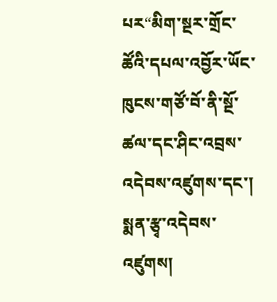པར“མིག་སྔར་གྲོང་ཚོའི་དཔལ་འབྱོར་ཡོང་ཁུངས་གཙོ་བོ་ནི་སྔོ་ཚལ་དང་ཤིང་འབྲས་འདེབས་འཛུགས་དང་། སྨན་རྩྭ་འདེབས་འཛུགས།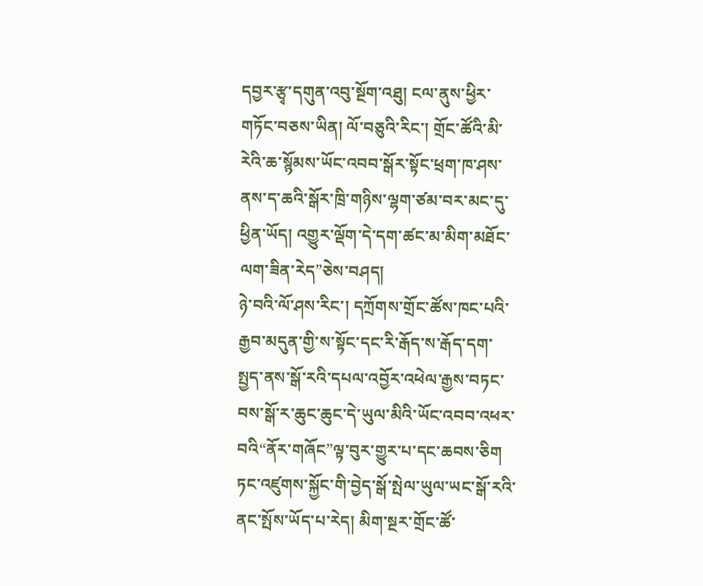དབྱར་རྩྭ་དགུན་འབུ་སྔོག་འཐུ། ངལ་ནུས་ཕྱིར་གཏོང་བཅས་ཡིན། ལོ་བཅུའི་རིང་། གྲོང་ཚོའི་མི་རེའི་ཆ་སྙོམས་ཡོང་འབབ་སྒོར་སྟོང་ཕྲག་ཁ་ཤས་ནས་ད་ཆའི་སྒོར་ཁྲི་གཉིས་ལྷག་ཙམ་བར་མང་དུ་ཕྱིན་ཡོད། འགྱུར་ལྡོག་དེ་དག་ཚང་མ་མིག་མཐོང་ལག་ཟིན་རེད”ཅེས་བཤད།
ཉེ་བའི་ལོ་ཤས་རིང་། དཀྲོགས་གྲོང་ཚོས་ཁང་པའི་རྒྱབ་མདུན་གྱི་ས་སྟོང་དང་རི་རྒོད་ས་རྒོད་དག་སྤྱད་ནས་སྒོ་རའི་དཔལ་འབྱོར་འཕེལ་རྒྱས་བཏང་བས་སྒོ་ར་ཆུང་ཆུང་དེ་ཡུལ་མིའི་ཡོང་འབབ་འཕར་བའི“ནོར་གཞོང”ལྟ་བུར་གྱུར་པ་དང་ཆབས་ཅིག ཏང་འཛུགས་སྐྱོང་གི་བྱེད་སྒོ་སྤེལ་ཡུལ་ཡང་སྒོ་རའི་ནང་སྤོས་ཡོད་པ་རེད། མིག་སྔར་གྲོང་ཚོ་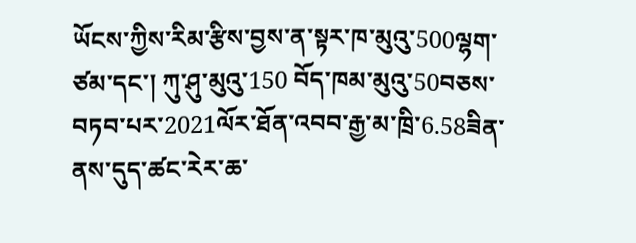ཡོངས་ཀྱིས་རིམ་རྩིས་བྱས་ན་སྟར་ཁ་མུའུ་500ལྷག་ཙམ་དང་། ཀུ་ཤུ་མུའུ་150 བོད་ཁམ་མུའུ་50བཅས་བཏབ་པར་2021ལོར་ཐོན་འབབ་རྒྱ་མ་ཁྲི་6.58ཟིན་ནས་དུད་ཚང་རེར་ཆ་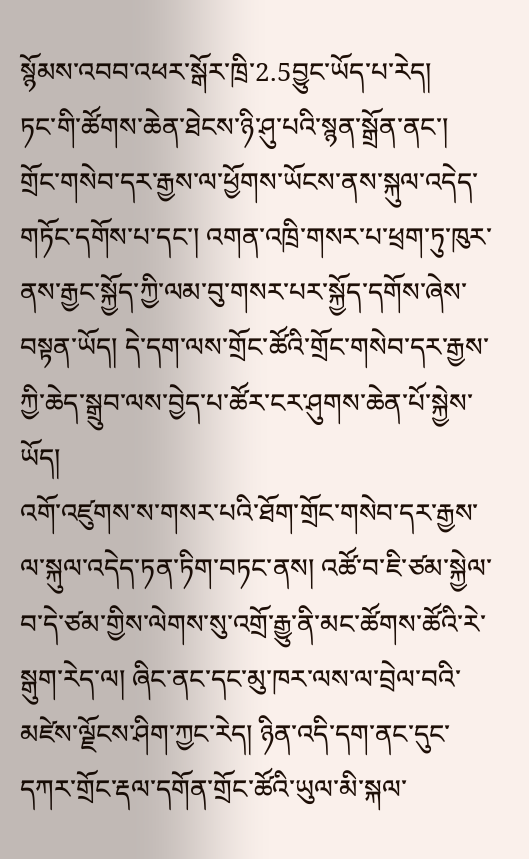སྙོམས་འབབ་འཕར་སྒོར་ཁྲི་2.5བྱུང་ཡོད་པ་རེད།
ཏང་གི་ཚོགས་ཆེན་ཐེངས་ཉི་ཤུ་པའི་སྙན་སྒྲོན་ནང་། གྲོང་གསེབ་དར་རྒྱས་ལ་ཕྱོགས་ཡོངས་ནས་སྐུལ་འདེད་གཏོང་དགོས་པ་དང་། འགན་འཁྲི་གསར་པ་ཕྲག་ཏུ་ཁུར་ནས་རྒྱང་སྐྱོད་ཀྱི་ལམ་བུ་གསར་པར་སྐྱོད་དགོས་ཞེས་བསྟན་ཡོད། དེ་དག་ལས་གྲོང་ཚོའི་གྲོང་གསེབ་དར་རྒྱས་ཀྱི་ཆེད་སྒྲུབ་ལས་བྱེད་པ་ཚོར་ངར་ཤུགས་ཆེན་པོ་སྐྱེས་ཡོད།
འགོ་འཛུགས་ས་གསར་པའི་ཐོག་གྲོང་གསེབ་དར་རྒྱས་ལ་སྐུལ་འདེད་ཏན་ཏིག་བཏང་ནས། འཚོ་བ་ཇི་ཙམ་སྐྱེལ་བ་དེ་ཙམ་གྱིས་ལེགས་སུ་འགྲོ་རྒྱུ་ནི་མང་ཚོགས་ཚོའི་རེ་སྒུག་རེད་ལ། ཞིང་ནང་དང་མུ་ཁར་ལས་ལ་བྲེལ་བའི་མཛེས་ལྗོངས་ཤིག་ཀྱང་རེད། ཉིན་འདི་དག་ནང་དུང་དཀར་གྲོང་རྡལ་དགོན་གྲོང་ཚོའི་ཡུལ་མི་སྐལ་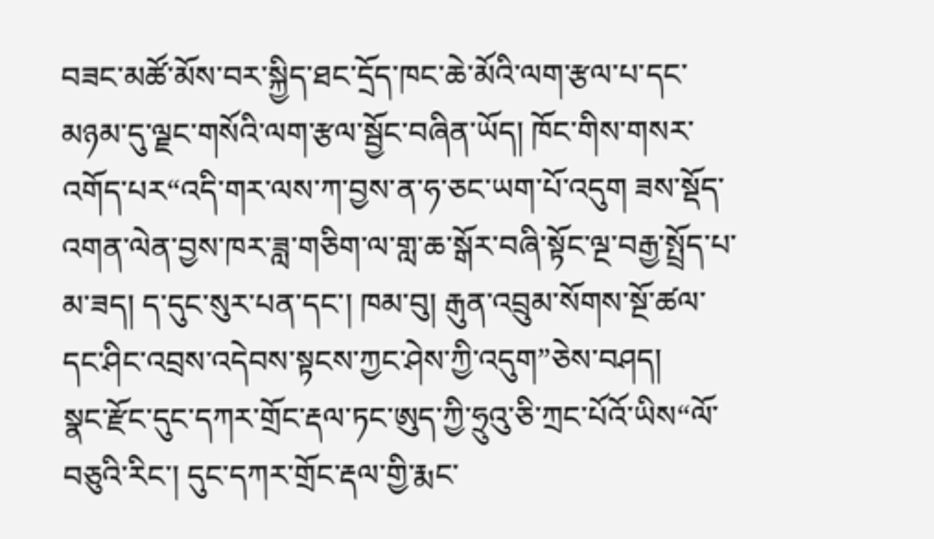བཟང་མཚོ་མོས་བར་སྐྱིད་ཐང་དྲོད་ཁང་ཆེ་མོའི་ལག་རྩལ་པ་དང་མཉམ་དུ་ལྗང་གསོའི་ལག་རྩལ་སྦྱོང་བཞིན་ཡོད། ཁོང་གིས་གསར་འགོད་པར“འདི་གར་ལས་ཀ་བྱས་ན་ཧ་ཅང་ཡག་པོ་འདུག ཟས་སྡོད་འགན་ལེན་བྱས་ཁར་ཟླ་གཅིག་ལ་གླ་ཆ་སྒོར་བཞི་སྟོང་ལྔ་བརྒྱ་སྤྲོད་པ་མ་ཟད། ད་དུང་སུར་པན་དང་། ཁམ་བུ། རྒུན་འབྲུམ་སོགས་སྔོ་ཚལ་དང་ཤིང་འབྲས་འདེབས་སྟངས་ཀྱང་ཤེས་ཀྱི་འདུག”ཅེས་བཤད།
སྣང་རྫོང་དུང་དཀར་གྲོང་རྡལ་ཏང་ཨུད་ཀྱི་ཧྲུའུ་ཅི་ཀྲང་པོའོ་ཡིས“ལོ་བཅུའི་རིང་། དུང་དཀར་གྲོང་རྡལ་གྱི་རྨང་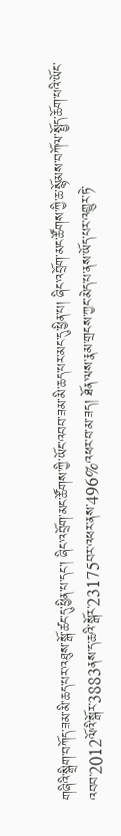གཞིའི་སྒྲིག་བཀོད་ཟམ་མི་ཆད་པར་འཐུས་སྒོ་ཚང་དུ་ཕྱིན་པ་དང་། ཞིང་འབྲོག་མང་ཚོགས་ཀྱི་ཡོང་འབབ་ཟམ་མི་ཆད་པར་མང་དུ་ཕྱིན་པ། ཞིང་འབྲོག་མང་ཚོགས་ཀྱི་ཆ་སྙོམས་བཀོལ་སྤྱོད་ཆོག་པའི་ཡོང་འབབ་2012ལོའི་སྒོར་3883ནས་ད་ཆའི་སྒོར་23175བར་འཕར་ནས་496%འཕར་བ་མ་ཟད། ཐོན་ལས་རྣམ་གྲངས་ཀྱང་མེད་པ་ནས་ཡོད་པར་འགྱུར་ཏེ་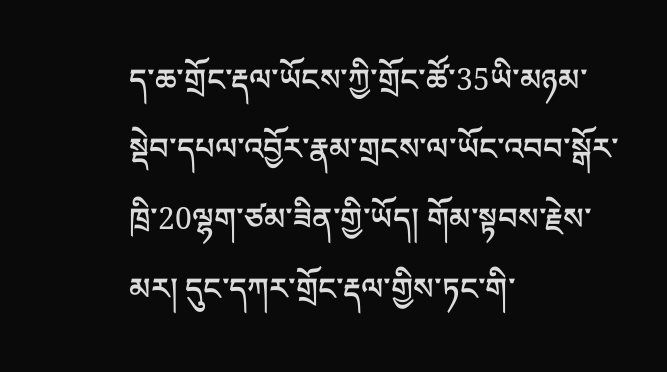ད་ཆ་གྲོང་རྡལ་ཡོངས་ཀྱི་གྲོང་ཚོ་35ཡི་མཉམ་སྡེབ་དཔལ་འབྱོར་རྣམ་གྲངས་ལ་ཡོང་འབབ་སྒོར་ཁྲི་20ལྷག་ཙམ་ཟིན་གྱི་ཡོད། གོམ་སྟབས་རྗེས་མར། དུང་དཀར་གྲོང་རྡལ་གྱིས་ཏང་གི་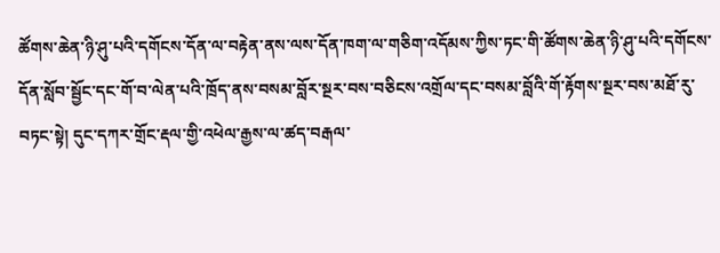ཚོགས་ཆེན་ཉི་ཤུ་པའི་དགོངས་དོན་ལ་བརྟེན་ནས་ལས་དོན་ཁག་ལ་གཅིག་འདོམས་ཀྱིས་ཏང་གི་ཚོགས་ཆེན་ཉི་ཤུ་པའི་དགོངས་དོན་སློབ་སྦྱོང་དང་གོ་བ་ལེན་པའི་ཁྲོད་ནས་བསམ་བློར་སྔར་བས་བཅིངས་འགྲོལ་དང་བསམ་བློའི་གོ་རྟོགས་སྔར་བས་མཐོ་རུ་བཏང་སྟེ། དུང་དཀར་གྲོང་རྡལ་གྱི་འཕེལ་རྒྱས་ལ་ཚད་བརྒལ་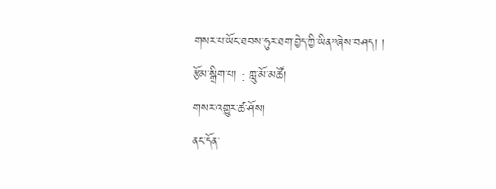གསར་པ་ཡོང་ཐབས་ཧུར་ཐག་བྱེད་ཀྱི་ཡིན”ཞེས་བཤད། །
རྩོམ་སྒྲིག་པ། : ཀླུ་མོ་མཚོ།
གསར་འགྱུར་ཚ་ཤོས།
ནང་དོན་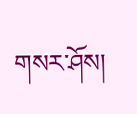གསར་ཤོས།